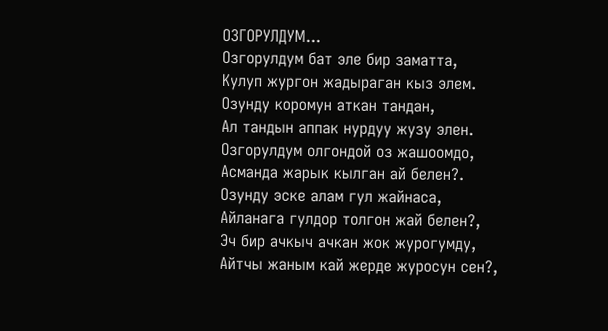ОЗГОРУЛДУМ...
Озгорулдум бат эле бир заматта,
Кулуп жургон жадыраган кыз элем.
Озунду коромун аткан тандан,
Ал тандын аппак нурдуу жузу элен.
Озгорулдум олгондой оз жашоомдо,
Асманда жарык кылган ай белен?.
Озунду эске алам гул жайнаса,
Айланага гулдор толгон жай белен?,
Эч бир ачкыч ачкан жок журогумду,
Айтчы жаным кай жерде журосун сен?,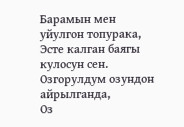Барамын мен уйулгон топурака,
Эсте калган баягы кулосун сен.
Озгорулдум озундон айрылганда,
Оз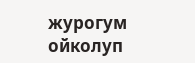журогум ойколуп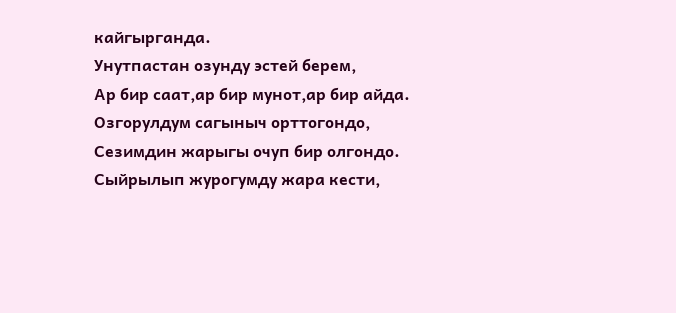кайгырганда.
Унутпастан озунду эстей берем,
Ар бир саат,ар бир мунот,ар бир айда.
Озгорулдум сагыныч орттогондо,
Сезимдин жарыгы очуп бир олгондо.
Сыйрылып журогумду жара кести,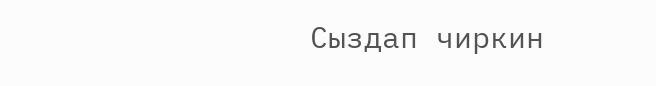Сыздап чиркин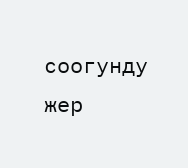соогунду жер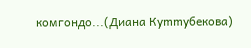комгондо...(Диана Куmmубекова)